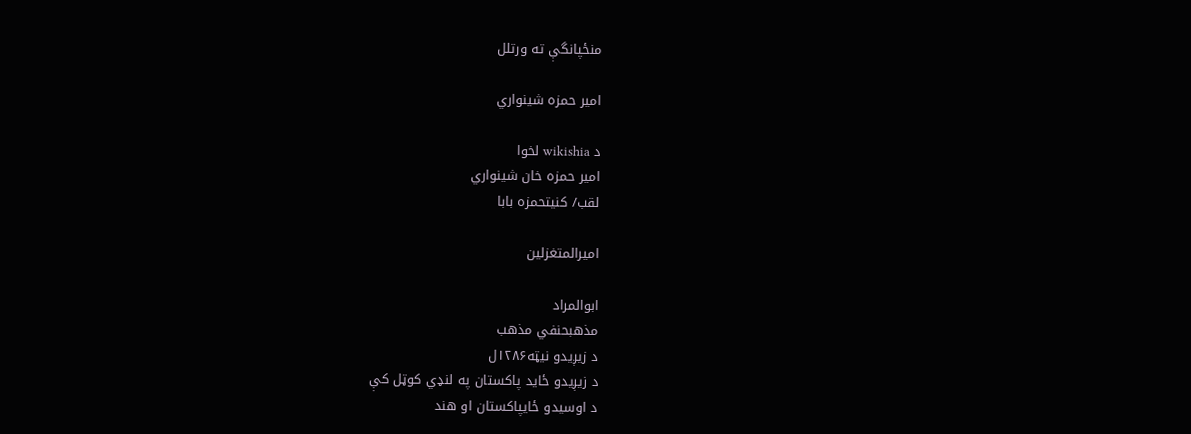منځپانگې ته ورتلل

امیر حمزه شینواري

د wikishia لخوا
امیر حمزه خان شینواري
لقب/ کنیتحمزه بابا

امیرالمتغزلین

ابوالمراد
مذهبحنفي مذهب
د زیږیدو نیټه۱۲۸۶ل
د زیږیدو ځاید پاکستان په لنډي کوټل کې
د اوسیدو ځایپاکستان او هند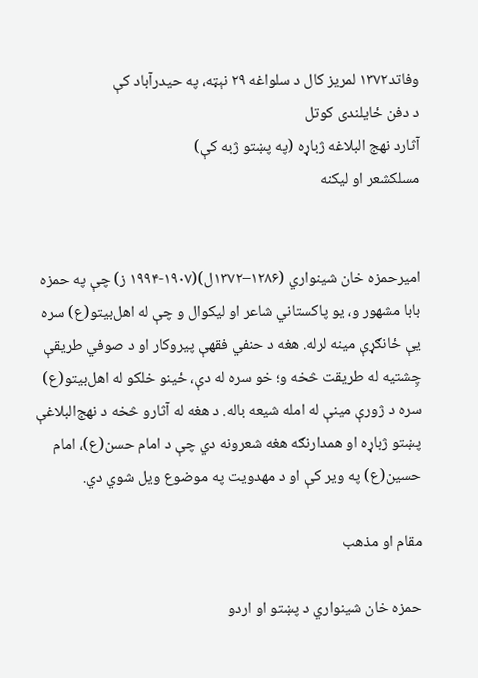وفاتد۱۳۷۲ لمریز کال د سلواغه ۲۹ نېټه، په حیدرآباد کې
د دفن ځایلندی کوتل
آثارد نهج البلاغه ژباړه (په پښتو ژبه کې)
مسلکشعر او لیکنه


امیرحمزه‌ خان شینواري (۱۲۸۶–۱۳۷۲ل)(۱۹۰۷-۱۹۹۴ ز) چې په حمزه بابا مشهور و، یو پاکستاني شاعر او لیکوال و چې له اهل‌بیتو(ع) سره یې ځانګړې مینه لرله. هغه د حنفي فقهې پیروکار او د صوفي طریقې چِشتيه له طریقت څخه و؛ خو سره له دې، ځینو خلکو له اهل‌بیتو(ع) سره د ژورې مینې له امله شیعه باله. د هغه له آثارو څخه د نهج‌البلاغې پښتو ژباړه او همدارنګه هغه شعرونه دي چې د امام حسن(ع)، امام حسین(ع) په ویر کې او د مهدویت په موضوع ویل شوي دي.

مقام او مذهب

حمزه خان شینواري د پښتو او اردو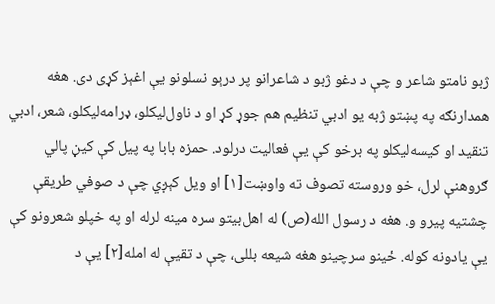ژبو نامتو شاعر و چې د دغو ژبو د شاعرانو پر درېو نسلونو یې اغېز کړی دی. هغه همدارنګه په پښتو ژبه یو ادبي تنظیم هم جوړ کړ او د ناول‌لیکلو، ډرامه‌لیکلو، شعر، ادبي تنقید او کیسه‌لیکلو په برخو کې یې فعالیت درلود. حمزه بابا په پیل کې کیڼ پالي ګروهنې لرل، خو وروسته تصوف ته واوښت[۱] او ویل کېږي چې د صوفي طریقې چشتيه پیرو و. هغه د رسول الله(ص) له اهل‌بیتو سره مینه لرله او په خپلو شعرونو کې یې یادونه کوله. ځینو سرچینو هغه شیعه بللی، چې د تقیې له امله[۲] یې د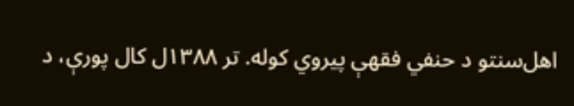اهل‌سنتو د حنفي فقهې پیروي کوله. تر ۱۳۸۸ل کال پورې، د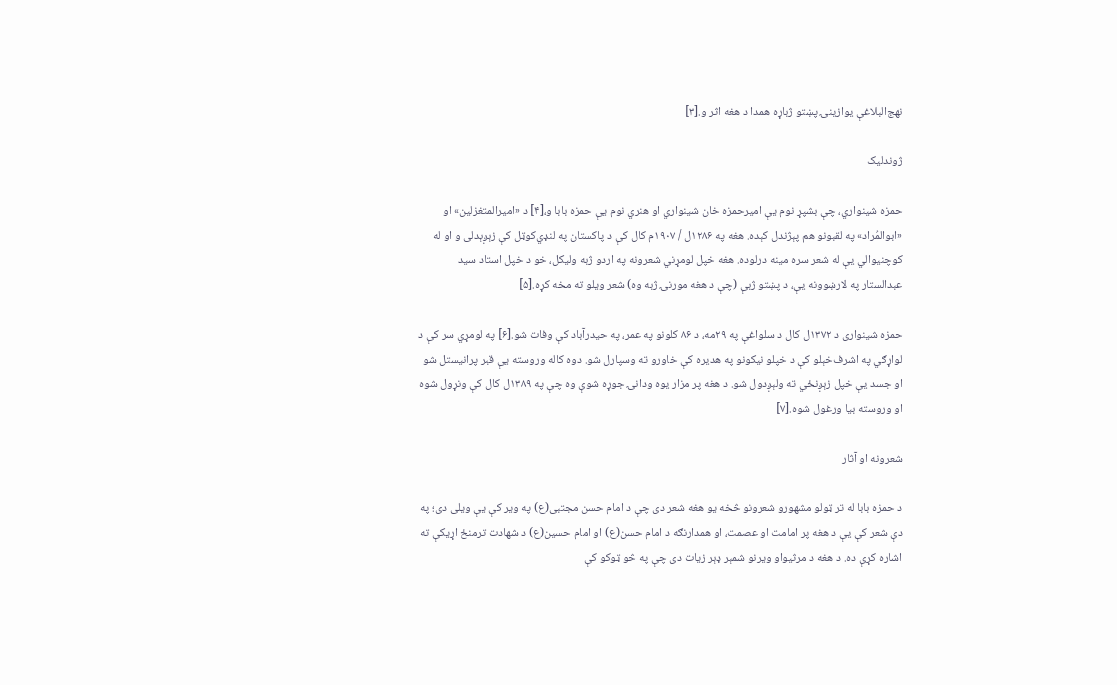نهج‌البلاغې یوازینۍ پښتو ژباړه همدا د هغه اثر و.[۳]

ژوندلیک

حمزه شینواري، چې بشپړ نوم یې امیرحمزه خان شینواري او هنري نوم یې حمزه بابا و،[۴] د «امیرالمتغزلین» او «ابوالمُراد» په لقبونو هم پېژندل کېده. هغه په ۱۲۸۶ل / ۱۹۰۷م کال کې د پاکستان په لنډي‌کوټل کې زېږېدلی و او له کوچنیوالي یې له شعر سره مینه درلوده. هغه خپل لومړني شعرونه په اردو ژبه ولیکل، خو د خپل استاد سید عبدالستار په لارښوونه یې، د پښتو ژبې (چې د هغه مورنۍ ژبه وه) شعر ویلو ته مخه کړه.[۵]

حمزه شینواری د ۱۳۷۲ل کال د سلواغې په ۲۹مه، د ۸۶ کلونو په عمر، په حیدرآباد کې وفات شو.[۶] په لومړي سر کې د لواړګي په اشرف‌خېلو کې د خپلو نیکونو په هدیره کې خاورو ته وسپارل شو. دوه کاله وروسته یې قبر پرانیستل شو او جسد یې خپل زېږنځي ته ولېږدول شو. د هغه پر مزار یوه ودانۍ جوړه شوې وه چې په ۱۳۸۹ل کال کې ونړول شوه او وروسته بیا ورغول شوه.[۷]

شعرونه او آثار

د حمزه بابا له تر ټولو مشهورو شعرونو څخه یو هغه شعر دی چې د امام حسن مجتبی(ع) په ویر کې یې ویلی دی؛ په دې شعر کې یې د هغه پر امامت او عصمت، او همدارنګه د امام حسن(ع) او امام حسین(ع) د شهادت ترمنځ اړیکې ته اشاره کړې ده. د هغه د مرثیواو ویرنو شمېر ډېر زیات دی چې په څو ټوکو کې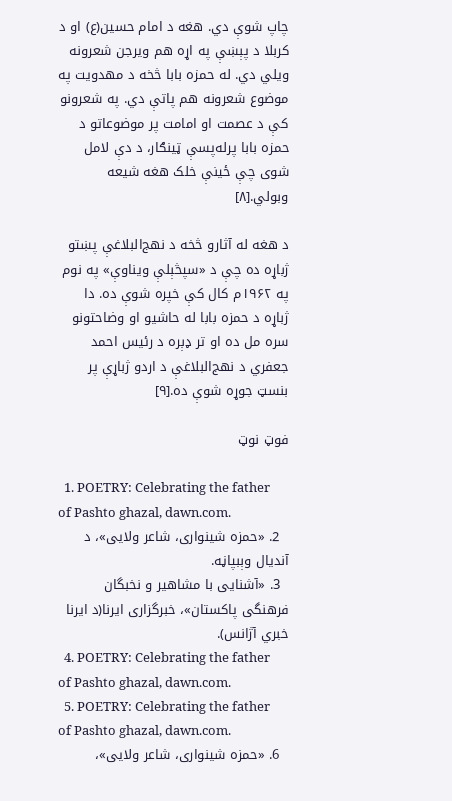چاپ شوې دي. هغه د امام حسین(ع) او د کربلا د پېښې په اړه هم ویرجن شعرونه ویلي دي. له حمزه بابا څخه د مهدویت په موضوع شعرونه هم پاتې دي. په شعرونو کې د عصمت او امامت پر موضوعاتو د حمزه بابا پرله‌پسې ټینګار، د دې لامل شوی چې ځینې خلک هغه شیعه وبولي.[۸]

د هغه له آثارو څخه د نهج‌البلاغې پښتو ژباړه ده چې د «سپڅېلې ویناوې» په نوم په ۱۹۶۲م کال کې خپره شوې ده. دا ژباړه د حمزه بابا له حاشیو او وضاحتونو سره مل ده او تر ډېره د رئیس احمد جعفري د نهج‌البلاغې د اردو ژباړې پر بنسټ جوړه شوې ده.[۹]

فوټ نوټ

  1. POETRY: Celebrating the father of Pashto ghazal, dawn.com.
  2. «حمزه شینواری، شاعر ولایی»، د آندیال وېبپاڼه.
  3. «آشنایی با مشاهیر و نخبگان فرهنگی پاکستان»، خبرگزاری ایرنا(د ایرنا خبري آژانس).
  4. POETRY: Celebrating the father of Pashto ghazal, dawn.com.
  5. POETRY: Celebrating the father of Pashto ghazal, dawn.com.
  6. «حمزه شینواری، شاعر ولایی»،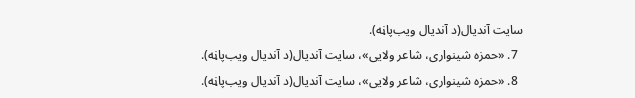سایت آندیال(د آندیال ویب‌پاڼه).
  7. «حمزه شینواری، شاعر ولایی»، سایت آندیال(د آندیال ویب‌پاڼه).
  8. «حمزه شینواری، شاعر ولایی»، سایت آندیال(د آندیال ویب‌پاڼه).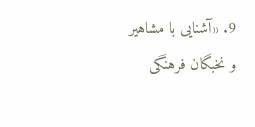9. «آشنایی با مشاهیر و نخبگان فرهنگی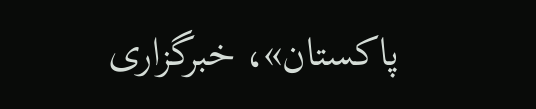پاکستان»، خبرگزاری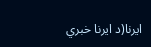ایرنا(د ایرنا خبري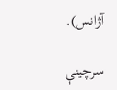آژانس).

سرچينې